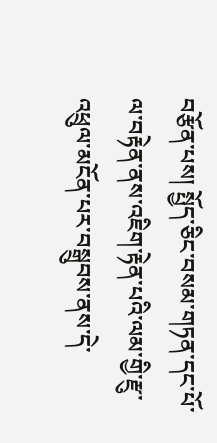བརྩོན་པས། སྤྱོད་ཅིང་བསམ་གཏན་དང་པོ་ལ་བརྟེན་ནས་འཇིག་རྟེན་པའི་ལམ་གྱི་རྫུ་འཕྲུལ་མངོན་པར་བསྒྲུབས་ནས་དེ་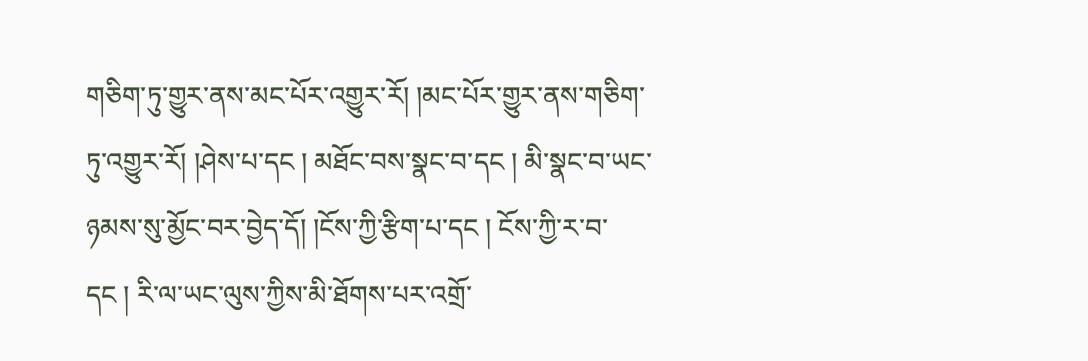གཅིག་ཏུ་གྱུར་ནས་མང་པོར་འགྱུར་རོ། །མང་པོར་གྱུར་ནས་གཅིག་ཏུ་འགྱུར་རོ། །ཤེས་པ་དང ། མཐོང་བས་སྣང་བ་དང ། མི་སྣང་བ་ཡང་ཉམས་སུ་མྱོང་བར་བྱེད་དོ། །ངོས་ཀྱི་རྩིག་པ་དང ། ངོས་ཀྱི་ར་བ་དང ། རི་ལ་ཡང་ལུས་ཀྱིས་མི་ཐོགས་པར་འགྲོ་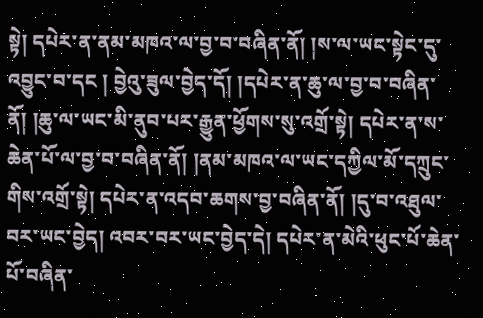སྟེ། དཔེར་ན་ནམ་མཁའ་ལ་བྱ་བ་བཞིན་ནོ། །ས་ལ་ཡང་སྟེང་དུ་འབྱུང་བ་དང ། བྱེའུ་ཟུལ་བྱེད་དོ། །དཔེར་ན་ཆུ་ལ་བྱ་བ་བཞིན་ནོ། །ཆུ་ལ་ཡང་མི་ནུབ་པར་རྒྱུན་ཕྱོགས་སུ་འགྲོ་སྟེ། དཔེར་ན་ས་ཆེན་པོ་ལ་བྱ་བ་བཞིན་ནོ། །ནམ་མཁའ་ལ་ཡང་དཀྱིལ་མོ་དཀྲུང་གིས་འགྲོ་སྟེ། དཔེར་ན་འདབ་ཆགས་བྱ་བཞིན་ནོ། །དུ་བ་འཐུལ་བར་ཡང་བྱེད། འབར་བར་ཡང་བྱེད་དེ། དཔེར་ན་མེའི་ཕུང་པོ་ཆེན་པོ་བཞིན་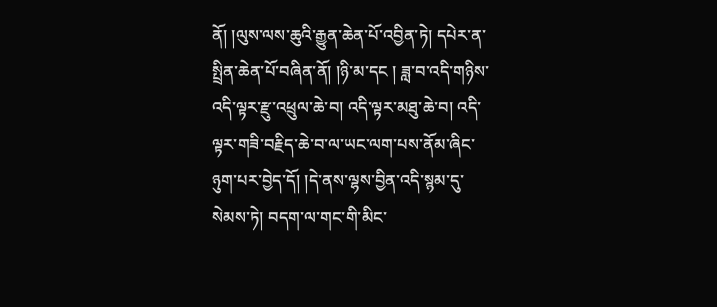ནོ། །ལུས་ལས་ཆུའི་རྒྱུན་ཆེན་པོ་འབྱིན་ཏེ། དཔེར་ན་སྤྲིན་ཆེན་པོ་བཞིན་ནོ། །ཉི་མ་དང ། ཟླ་བ་འདི་གཉིས་འདི་ལྟར་རྫུ་འཕྲུལ་ཆེ་བ། འདི་ལྟར་མཐུ་ཆེ་བ། འདི་ལྟར་གཟི་བརྗིད་ཆེ་བ་ལ་ཡང་ལག་པས་ནོམ་ཞིང་ཉུག་པར་བྱེད་དོ། །དེ་ནས་ལྷས་བྱིན་འདི་སྙམ་དུ་སེམས་ཏེ། བདག་ལ་གང་གི་མིང་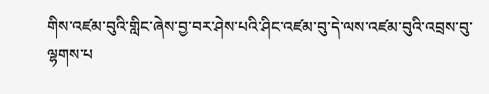གིས་འཛམ་བུའི་གླིང་ཞེས་བྱ་བར་ཤེས་པའི་ཤིང་འཛམ་བུ་དེ་ལས་འཛམ་བུའི་འབྲས་བུ་ལྷགས་པ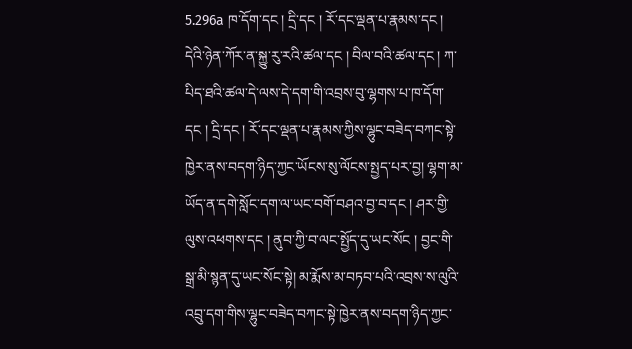5.296a ཁ་དོག་དང ། དྲི་དང ། རོ་དང་ལྡན་པ་རྣམས་དང ། དེའི་ཉེན་ཀོར་ན་སྐྱུ་རུ་རའི་ཚལ་དང ། བིལ་བའི་ཚལ་དང ། ཀ་པིད་ཐའི་ཚལ་དེ་ལས་དེ་དག་གི་འབྲས་བུ་ལྷགས་པ་ཁ་དོག་དང ། དྲི་དང ། རོ་དང་ལྡན་པ་རྣམས་ཀྱིས་ལྷུང་བཟེད་བཀང་སྟེ་ཁྱེར་ནས་བདག་ཉིད་ཀྱང་ཡོངས་སུ་ལོངས་སྤྱད་པར་བྱ། ལྷག་མ་ཡོད་ན་དགེ་སློང་དག་ལ་ཡང་བགོ་བཤའ་བྱ་བ་དང ། ཤར་གྱི་ལུས་འཕགས་དང ། ནུབ་ཀྱི་བ་ལང་སྤྱོད་དུ་ཡང་སོང ། བྱང་གི་སྒྲ་མི་སྙན་དུ་ཡང་སོང་སྟེ། མ་རྨོས་མ་བཏབ་པའི་འབྲས་ས་ལུའི་འབྲུ་དག་གིས་ལྷུང་བཟེད་བཀང་སྟེ་ཁྱེར་ནས་བདག་ཉིད་ཀྱང་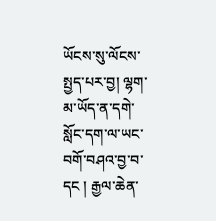ཡོངས་སུ་ལོངས་སྤྱད་པར་བྱ། ལྷག་མ་ཡོད་ན་དགེ་སློང་དག་ལ་ཡང་བགོ་བཤའ་བྱ་བ་དང ། རྒྱལ་ཆེན་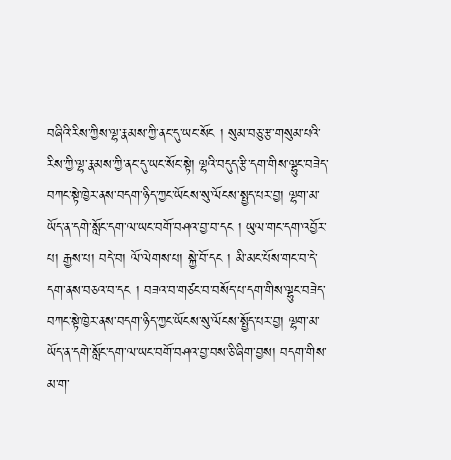བཞིའི་རིས་ཀྱིས་ལྷ་རྣམས་ཀྱི་ནང་དུ་ཡང་སོང ། སུམ་བཅུ་རྩ་གསུམ་པའི་རིས་ཀྱི་ལྷ་རྣམས་ཀྱི་ནང་དུ་ཡང་སོང་སྟེ། ལྷའི་བདུད་རྩི་དག་གིས་ལྷུང་བཟེད་བཀང་སྟེ་ཁྱེར་ནས་བདག་ཉིད་ཀྱང་ཡོངས་སུ་ལོངས་སྤྱད་པར་བྱ། ལྷག་མ་ཡོད་ན་དགེ་སློང་དག་ལ་ཡང་བགོ་བཤའ་བྱ་བ་དང ། ཡུལ་གང་དག་འབྱོར་པ། རྒྱས་པ། བདེ་བ། ལོ་ལེགས་པ། སྐྱེ་བོ་དང ། མི་མང་པོས་གང་བ་དེ་དག་ནས་བཅའ་བ་དང ། བཟའ་བ་གཙང་བ་བསོད་པ་དག་གིས་ལྷུང་བཟེད་བཀང་སྟེ་ཁྱེར་ནས་བདག་ཉིད་ཀྱང་ཡོངས་སུ་ལོངས་སྤྱོད་པར་བྱ། ལྷག་མ་ཡོད་ན་དགེ་སློང་དག་ལ་ཡང་བགོ་བཤའ་བྱ་བས་ཅི་ཞིག་བྱས། བདག་གིས་མ་ག་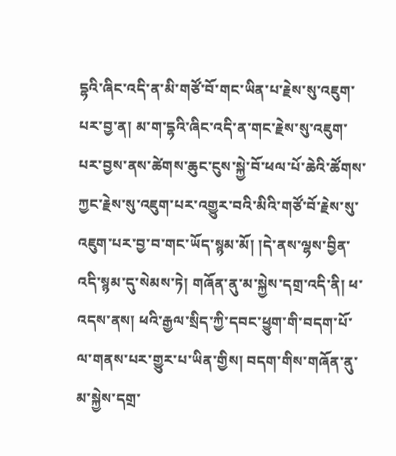དྷའི་ཞིང་འདི་ན་མི་གཙོ་བོ་གང་ཡིན་པ་རྗེས་སུ་འཇུག་པར་བྱ་ན། མ་ག་དྷའི་ཞིང་འདི་ན་གང་རྗེས་སུ་འཇུག་པར་བྱས་ནས་ཚེགས་ཆུང་ངུས་སྐྱེ་བོ་ཕལ་པོ་ཆེའི་ཚོགས་ཀྱང་རྗེས་སུ་འཇུག་པར་འགྱུར་བའི་མིའི་གཙོ་བོ་རྗེས་སུ་འཇུག་པར་བྱ་བ་གང་ཡོད་སྙམ་མོ། །དེ་ནས་ལྷས་བྱིན་འདི་སྙམ་དུ་སེམས་ཏེ། གཞོན་ནུ་མ་སྐྱེས་དགྲ་འདི་ནི། ཕ་འདས་ནས། ཕའི་རྒྱལ་སྲིད་ཀྱི་དབང་ཕྱུག་གི་བདག་པོ་ལ་གནས་པར་གྱུར་པ་ཡིན་གྱིས། བདག་གིས་གཞོན་ནུ་མ་སྐྱེས་དགྲ་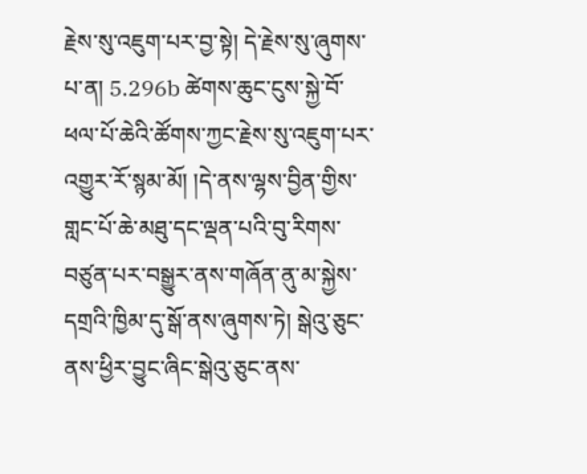རྗེས་སུ་འཇུག་པར་བྱ་སྟེ། དེ་རྗེས་སུ་ཞུགས་པ་ན། 5.296b ཚེགས་ཆུང་ངུས་སྐྱེ་བོ་ཕལ་པོ་ཆེའི་ཚོགས་ཀྱང་རྗེས་སུ་འཇུག་པར་འགྱུར་རོ་སྙམ་མོ། །དེ་ནས་ལྷས་བྱིན་གྱིས་གླང་པོ་ཆེ་མཐུ་དང་ལྡན་པའི་བུ་རིགས་བཙུན་པར་བསྒྱུར་ནས་གཞོན་ནུ་མ་སྐྱེས་དགྲའི་ཁྱིམ་དུ་སྒོ་ནས་ཞུགས་ཏེ། སྒེའུ་ཅུང་ནས་ཕྱིར་བྱུང་ཞིང་སྒེའུ་ཅུང་ནས་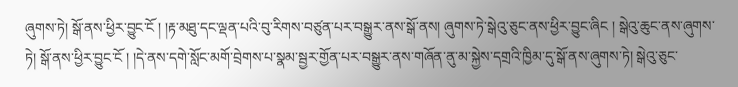ཞུགས་ཏེ། སྒོ་ནས་ཕྱིར་བྱུང་ངོ ། །རྟ་མཐུ་དང་ལྡན་པའི་བུ་རིགས་བཙུན་པར་བསྒྱུར་ནས་སྒོ་ནས། ཞུགས་ཏེ་སྒེའུ་ཅུང་ནས་ཕྱིར་བྱུང་ཞིང ། སྒེའུ་ཆུང་ནས་ཞུགས་ཏེ། སྒོ་ནས་ཕྱིར་བྱུང་ངོ ། །དེ་ནས་དགེ་སློང་མགོ་བྲེགས་པ་སྣམ་སྦྱར་གྱོན་པར་བསྒྱུར་ནས་གཞོན་ནུ་མ་སྐྱེས་དགྲའི་ཁྱིམ་དུ་སྒོ་ནས་ཞུགས་ཏེ། སྒེའུ་ཅུང་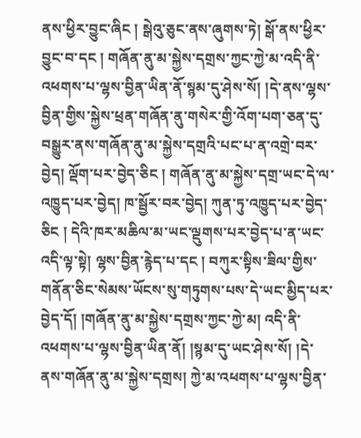ནས་ཕྱིར་བྱུང་ཞིང ། སྒེའུ་ཅུང་ནས་ཞུགས་ཏེ། སྒོ་ནས་ཕྱིར་བྱུང་བ་དང ། གཞོན་ནུ་མ་སྐྱེས་དགྲས་ཀྱང་ཀྱེ་མ་འདི་ནི་འཕགས་པ་ལྷས་བྱིན་ཡིན་ནོ་སྙམ་དུ་ཤེས་སོ། །དེ་ནས་ལྷས་བྱིན་གྱིས་སྐྱེས་ཕྲན་གཞོན་ནུ་གསེར་གྱི་འོག་པག་ཅན་དུ་བསྒྱུར་ནས་གཞོན་ནུ་མ་སྐྱེས་དགྲའི་པང་པ་ན་འགྲེ་བར་བྱེད། ལྡོག་པར་བྱེད་ཅིང ། གཞོན་ནུ་མ་སྐྱེས་དགྲ་ཡང་དེ་ལ་འཁྱུད་པར་བྱེད། ཁ་སྦྱོར་བར་བྱེད། ཀུན་ཏུ་འཁྱུད་པར་བྱེད་ཅིང ། དེའི་ཁར་མཆིལ་མ་ཡང་ལྡུགས་པར་བྱེད་པ་ན་ཡང་འདི་ལྟ་སྟེ། ལྷས་བྱིན་རྙེད་པ་དང ། བཀུར་སྟིས་ཟིལ་གྱིས་གནོན་ཅིང་སེམས་ཡོངས་སུ་གཏུགས་པས་དེ་ཡང་མྱིད་པར་བྱེད་དོ། །གཞོན་ནུ་མ་སྐྱེས་དགྲས་ཀྱང་ཀྱེ་མ། འདི་ནི་འཕགས་པ་ལྷས་བྱིན་ཡིན་ནོ། །སྙམ་དུ་ཡང་ཤེས་སོ། །དེ་ནས་གཞོན་ནུ་མ་སྐྱེས་དགྲས། ཀྱེ་མ་འཕགས་པ་ལྷས་བྱིན་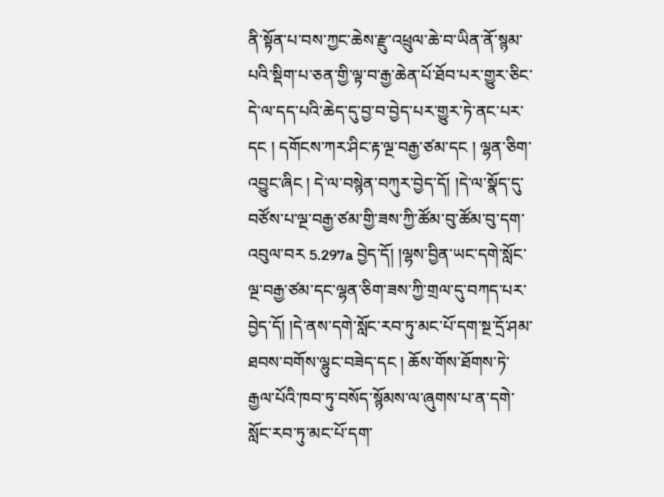ནི་སྟོན་པ་བས་ཀྱང་ཆེས་རྫུ་འཕྲུལ་ཆེ་བ་ཡིན་ནོ་སྙམ་པའི་སྡིག་པ་ཅན་གྱི་ལྟ་བ་རྒྱ་ཆེན་པོ་ཐོབ་པར་གྱུར་ཅིང་དེ་ལ་དད་པའི་ཆེད་དུ་བྱ་བ་བྱེད་པར་གྱུར་ཏེ་ནང་པར་དང ། དགོངས་ཀར་ཤིང་རྟ་ལྔ་བརྒྱ་ཙམ་དང ། ལྷན་ཅིག་འབྱུང་ཞིང ། དེ་ལ་བསྙེན་བཀུར་བྱེད་དོ། །དེ་ལ་སྣོད་དུ་བཙོས་པ་ལྔ་བརྒྱ་ཙམ་གྱི་ཟས་ཀྱི་ཚོམ་བུ་ཚོམ་བུ་དག་འབུལ་བར 5.297a བྱེད་དོ། །ལྷས་བྱིན་ཡང་དགེ་སློང་ལྔ་བརྒྱ་ཙམ་དང་ལྷན་ཅིག་ཟས་ཀྱི་གྲལ་དུ་བཀད་པར་བྱེད་དོ། །དེ་ནས་དགེ་སློང་རབ་ཏུ་མང་པོ་དག་སྔ་དྲོ་ཤམ་ཐབས་བགོས་ལྷུང་བཟེད་དང ། ཆོས་གོས་ཐོགས་ཏེ་རྒྱལ་པོའི་ཁབ་ཏུ་བསོད་སྙོམས་ལ་ཞུགས་པ་ན་དགེ་སློང་རབ་ཏུ་མང་པོ་དག་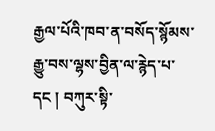རྒྱལ་པོའི་ཁབ་ན་བསོད་སྙོམས་རྒྱུ་བས་ལྷས་བྱིན་ལ་རྙེད་པ་དང ། བཀུར་སྟི་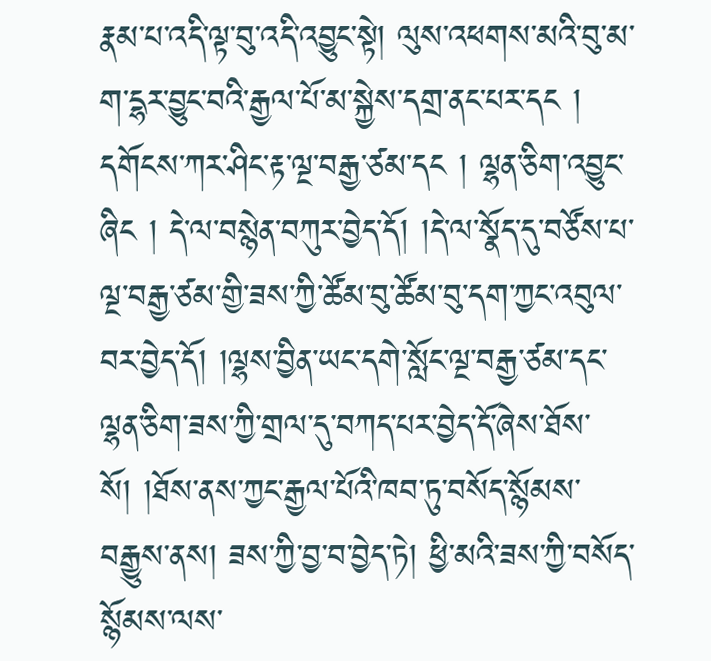རྣམ་པ་འདི་ལྟ་བུ་འདི་འབྱུང་སྟེ། ལུས་འཕགས་མའི་བུ་མ་ག་དྷར་བྱུང་བའི་རྒྱལ་པོ་མ་སྐྱེས་དགྲ་ནང་པར་དང ། དགོངས་ཀར་ཤིང་རྟ་ལྔ་བརྒྱ་ཙམ་དང ། ལྷན་ཅིག་འབྱུང་ཞིང ། དེ་ལ་བསྙེན་བཀུར་བྱེད་དོ། །དེ་ལ་སྣོད་དུ་བཙོས་པ་ལྔ་བརྒྱ་ཙམ་གྱི་ཟས་ཀྱི་ཚོམ་བུ་ཚོམ་བུ་དག་ཀྱང་འབུལ་བར་བྱེད་དོ། །ལྷས་བྱིན་ཡང་དགེ་སློང་ལྔ་བརྒྱ་ཙམ་དང་ལྷན་ཅིག་ཟས་ཀྱི་གྲལ་དུ་བཀད་པར་བྱེད་དོ་ཞེས་ཐོས་སོ། །ཐོས་ནས་ཀྱང་རྒྱལ་པོའི་ཁབ་ཏུ་བསོད་སྙོམས་བརྒྱུས་ནས། ཟས་ཀྱི་བྱ་བ་བྱེད་ཏེ། ཕྱི་མའི་ཟས་ཀྱི་བསོད་སྙོམས་ལས་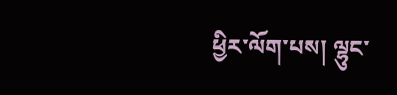ཕྱིར་ལོག་པས། ལྷུང་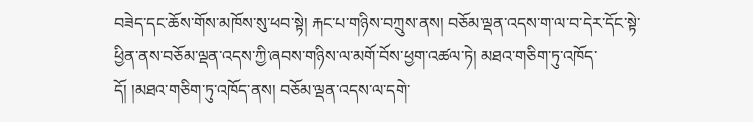བཟེད་དང་ཆོས་གོས་མཁོས་སུ་ཕབ་སྟེ། རྐང་པ་གཉིས་བཀྲུས་ནས། བཅོམ་ལྡན་འདས་ག་ལ་བ་དེར་དོང་སྟེ་ཕྱིན་ནས་བཅོམ་ལྡན་འདས་ཀྱི་ཞབས་གཉིས་ལ་མགོ་བོས་ཕྱག་འཚལ་ཏེ། མཐའ་གཅིག་ཏུ་འཁོད་དོ། །མཐའ་གཅིག་ཏུ་འཁོད་ནས། བཅོམ་ལྡན་འདས་ལ་དགེ་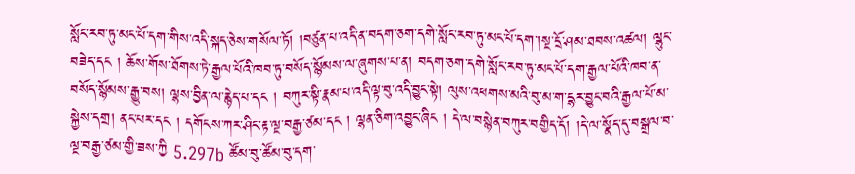སློང་རབ་ཏུ་མང་པོ་དག་གིས་འདི་སྐད་ཅེས་གསོལ་ཏོ། །བཙུན་པ་འདི་ན་བདག་ཅག་དགེ་སློང་རབ་ཏུ་མང་པོ་དག་།སྔ་དྲོ་ཤམ་ཐབས་འཚལ། ལྷུང་བཟེད་དང ། ཆོས་གོས་ཐོགས་ཏེ་རྒྱལ་པོའི་ཁབ་ཏུ་བསོད་སྙོམས་ལ་ཞུགས་པ་ན། བདག་ཅག་དགེ་སློང་རབ་ཏུ་མང་པོ་དག་རྒྱལ་པོའི་ཁབ་ན་བསོད་སྙོམས་རྒྱུ་བས། ལྷས་བྱིན་ལ་རྙེད་པ་དང ། བཀུར་སྟི་རྣམ་པ་འདི་ལྟ་བུ་འདི་བྱུང་སྟེ། ལུས་འཕགས་མའི་བུ་མ་ག་དྷར་བྱུང་བའི་རྒྱལ་པོ་མ་སྐྱེས་དགྲ། ནང་པར་དང ། དགོངས་ཀར་ཤིང་རྟ་ལྔ་བརྒྱ་ཙམ་དང ། ལྷན་ཅིག་འབྱུང་ཞིང ། དེ་ལ་བསྙེན་བཀུར་བགྱིད་དོ། །དེ་ལ་སྣོད་དུ་བསྒྲལ་བ་ལྔ་བརྒྱ་ཙམ་གྱི་ཟས་ཀྱི 5.297b ཚོམ་བུ་ཚོམ་བུ་དག་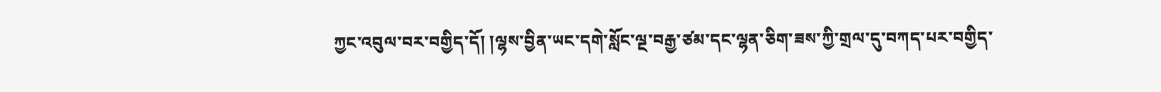ཀྱང་འབུལ་བར་བགྱིད་དོ། །ལྷས་བྱིན་ཡང་དགེ་སློང་ལྔ་བརྒྱ་ཙམ་དང་ལྷན་ཅིག་ཟས་ཀྱི་གྲལ་དུ་བཀད་པར་བགྱིད་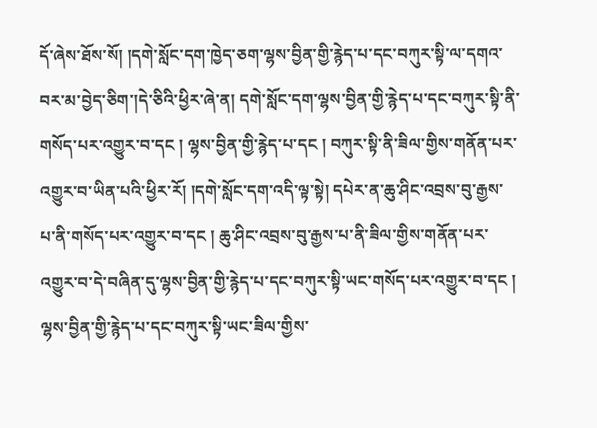དོ་ཞེས་ཐོས་སོ། །དགེ་སློང་དག་ཁྱེད་ཅག་ལྷས་བྱིན་གྱི་རྙེད་པ་དང་བཀུར་སྟི་ལ་དགའ་བར་མ་བྱེད་ཅིག་།དེ་ཅིའི་ཕྱིར་ཞེ་ན། དགེ་སློང་དག་ལྷས་བྱིན་གྱི་རྙེད་པ་དང་བཀུར་སྟི་ནི་གསོད་པར་འགྱུར་བ་དང ། ལྷས་བྱིན་གྱི་རྙེད་པ་དང ། བཀུར་སྟི་ནི་ཟིལ་གྱིས་གནོན་པར་འགྱུར་བ་ཡིན་པའི་ཕྱིར་རོ། །དགེ་སློང་དག་འདི་ལྟ་སྟེ། དཔེར་ན་ཆུ་ཤིང་འབྲས་བུ་རྒྱས་པ་ནི་གསོད་པར་འགྱུར་བ་དང ། ཆུ་ཤིང་འབྲས་བུ་རྒྱས་པ་ནི་ཟིལ་གྱིས་གནོན་པར་འགྱུར་བ་དེ་བཞིན་དུ་ལྷས་བྱིན་གྱི་རྙེད་པ་དང་བཀུར་སྟི་ཡང་གསོད་པར་འགྱུར་བ་དང ། ལྷས་བྱིན་གྱི་རྙེད་པ་དང་བཀུར་སྟི་ཡང་ཟིལ་གྱིས་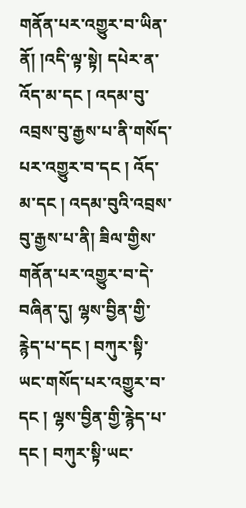གནོན་པར་འགྱུར་བ་ཡིན་ནོ། །འདི་ལྟ་སྟེ། དཔེར་ན་འོད་མ་དང ། འདམ་བུ་འབྲས་བུ་རྒྱས་པ་ནི་གསོད་པར་འགྱུར་བ་དང ། འོད་མ་དང ། འདམ་བུའི་འབྲས་བུ་རྒྱས་པ་ནི། ཟིལ་གྱིས་གནོན་པར་འགྱུར་བ་དེ་བཞིན་དུ། ལྷས་བྱིན་གྱི་རྙེད་པ་དང ། བཀུར་སྟི་ཡང་གསོད་པར་འགྱུར་བ་དང ། ལྷས་བྱིན་གྱི་རྙེད་པ་དང ། བཀུར་སྟི་ཡང་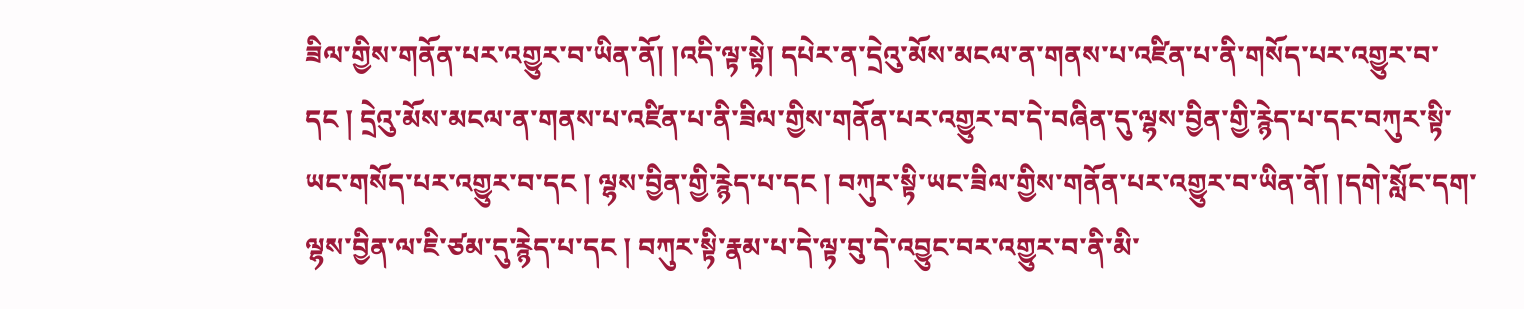ཟིལ་གྱིས་གནོན་པར་འགྱུར་བ་ཡིན་ནོ། །འདི་ལྟ་སྟེ། དཔེར་ན་དྲེའུ་མོས་མངལ་ན་གནས་པ་འཛིན་པ་ནི་གསོད་པར་འགྱུར་བ་དང ། དྲེའུ་མོས་མངལ་ན་གནས་པ་འཛིན་པ་ནི་ཟིལ་གྱིས་གནོན་པར་འགྱུར་བ་དེ་བཞིན་དུ་ལྷས་བྱིན་གྱི་རྙེད་པ་དང་བཀུར་སྟི་ཡང་གསོད་པར་འགྱུར་བ་དང ། ལྷས་བྱིན་གྱི་རྙེད་པ་དང ། བཀུར་སྟི་ཡང་ཟིལ་གྱིས་གནོན་པར་འགྱུར་བ་ཡིན་ནོ། །དགེ་སློང་དག་ལྷས་བྱིན་ལ་ཇི་ཙམ་དུ་རྙེད་པ་དང ། བཀུར་སྟི་རྣམ་པ་དེ་ལྟ་བུ་དེ་འབྱུང་བར་འགྱུར་བ་ནི་མི་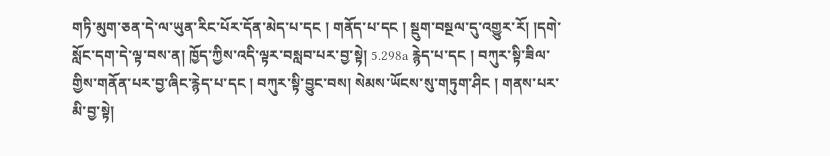གཏི་མུག་ཅན་དེ་ལ་ཡུན་རིང་པོར་དོན་མེད་པ་དང ། གནོད་པ་དང ། སྡུག་བསྔལ་དུ་འགྱུར་རོ། །དགེ་སློང་དག་དེ་ལྟ་བས་ན། ཁྱོད་ཀྱིས་འདི་ལྟར་བསླབ་པར་བྱ་སྟེ། 5.298a རྙེད་པ་དང ། བཀུར་སྟི་ཟིལ་གྱིས་གནོན་པར་བྱ་ཞིང་རྙེད་པ་དང ། བཀུར་སྟི་བྱུང་བས། སེམས་ཡོངས་སུ་གཏུག་ཤིང ། གནས་པར་མི་བྱ་སྟེ།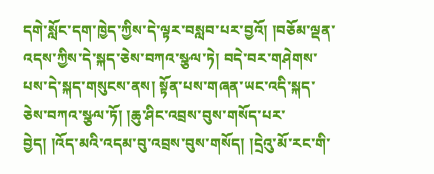དགེ་སློང་དག་ཁྱེད་ཀྱིས་དེ་ལྟར་བསླབ་པར་བྱའོ། །བཅོམ་ལྡན་འདས་ཀྱིས་དེ་སྐད་ཅེས་བཀའ་སྩལ་ཏེ། བདེ་བར་གཤེགས་པས་དེ་སྐད་གསུངས་ནས། སྟོན་པས་གཞན་ཡང་འདི་སྐད་ཅེས་བཀའ་སྩལ་ཏོ། །ཆུ་ཤིང་འབྲས་བུས་གསོད་པར་བྱེད། །འོད་མའི་འདམ་བུ་འབྲས་བུས་གསོད། །དྲེའུ་མོ་རང་གི་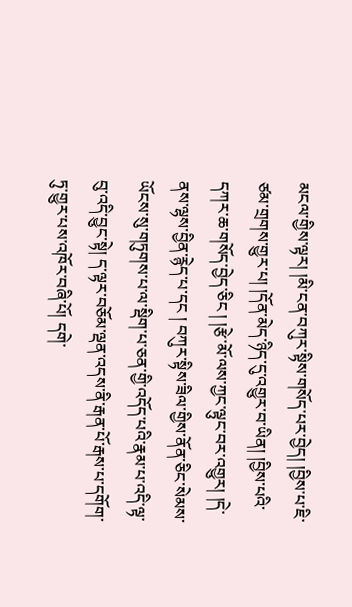མངལ་གྱིས་ལྟར། །མི་ངན་བཀུར་སྟིས་གསོད་པར་བྱེད། །བྱིས་པ་ཇི་ཙམ་གྲགས་གྱུར་པ། །དོན་མེད་ཉིད་དུ་འགྱུར་བ་ཡིན། །བྱིས་པའི་དཀར་ཆ་གསོད་བྱེད་ཅིང ། །རྩེ་མོ་ལས་ཀྱང་ལྟུང་བར་འགྱུར། །དེ་ནས་ལྷས་བྱིན་རྙེད་པ་དང ། བཀུར་སྟིས་ཟིལ་གྱིས་ནོན་ཅིང་སེམས་ཡོངས་སུ་གཏུགས་པ་ལ་སྡིག་པ་ཅན་གྱི་འདོད་པའི་རྣམ་པ་འདི་ལྟ་བུ་འདི་བྱུང་སྟེ། ད་ལྟར་བཅོམ་ལྡན་འདས་ནི་རྒན་པོ་རྒས་པ་དགོག་ཏུ་གྱུར་པས་འཁོར་བཞི་པོ། དགེ་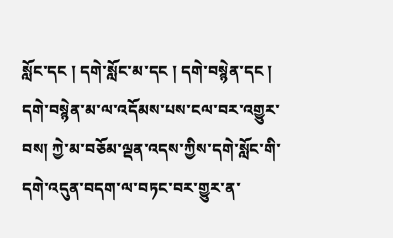སློང་དང ། དགེ་སློང་མ་དང ། དགེ་བསྙེན་དང ། དགེ་བསྙེན་མ་ལ་འདོམས་པས་ངལ་བར་འགྱུར་བས། ཀྱེ་མ་བཅོམ་ལྡན་འདས་ཀྱིས་དགེ་སློང་གི་དགེ་འདུན་བདག་ལ་བཏང་བར་གྱུར་ན་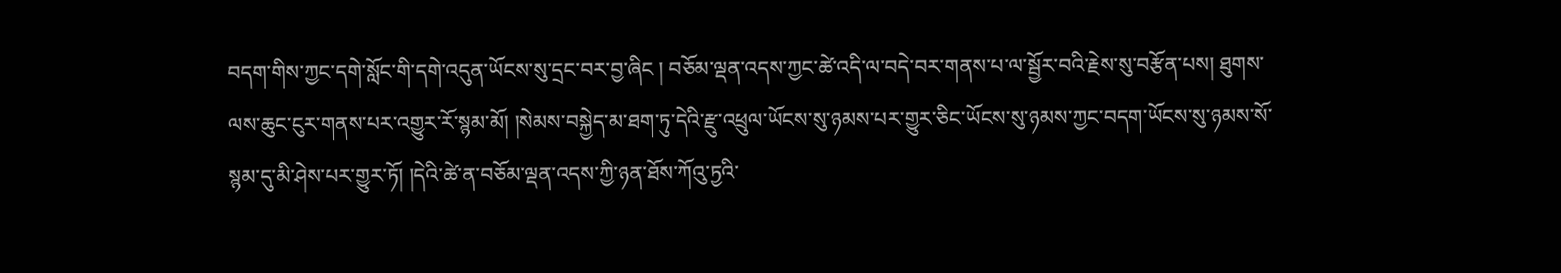བདག་གིས་ཀྱང་དགེ་སློང་གི་དགེ་འདུན་ཡོངས་སུ་དྲང་བར་བྱ་ཞིང ། བཅོམ་ལྡན་འདས་ཀྱང་ཚེ་འདི་ལ་བདེ་བར་གནས་པ་ལ་སྦྱོར་བའི་རྗེས་སུ་བརྩོན་པས། ཐུགས་ལས་ཆུང་ངུར་གནས་པར་འགྱུར་རོ་སྙམ་མོ། །སེམས་བསྐྱེད་མ་ཐག་ཏུ་དེའི་རྫུ་འཕྲུལ་ཡོངས་སུ་ཉམས་པར་གྱུར་ཅིང་ཡོངས་སུ་ཉམས་ཀྱང་བདག་ཡོངས་སུ་ཉམས་སོ་སྙམ་དུ་མི་ཤེས་པར་གྱུར་ཏོ། །དེའི་ཚེ་ན་བཅོམ་ལྡན་འདས་ཀྱི་ཉན་ཐོས་ཀོའུ་ཏྱའི་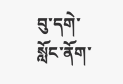བུ་དགེ་སློང་ནོག་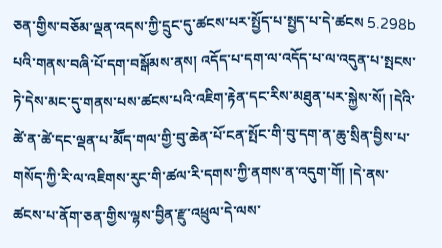ཅན་གྱིས་བཅོམ་ལྡན་འདས་ཀྱི་དྲུང་དུ་ཚངས་པར་སྤྱོད་པ་སྤྱད་པ་དེ་ཚངས 5.298b པའི་གནས་བཞི་པོ་དག་བསྒོམས་ནས། འདོད་པ་དག་ལ་འདོད་པ་ལ་འདུན་པ་སྤངས་ཏེ་དེས་མང་དུ་གནས་པས་ཚངས་པའི་འཇིག་རྟེན་དང་རིས་མཐུན་པར་སྐྱེས་སོ། །དེའི་ཚེ་ན་ཚེ་དང་ལྡན་པ་མཽད་གལ་གྱི་བུ་ཆེན་པོ་ངན་སྤོང་གི་བུ་དག་ན་ཆུ་སྲིན་བྱིས་པ་གསོད་ཀྱི་རི་ལ་འཇིགས་རུང་གི་ཚལ་རི་དགས་ཀྱི་ནགས་ན་འདུག་གོ། །དེ་ནས་ཚངས་པ་ནོག་ཅན་གྱིས་ལྷས་བྱིན་རྫུ་འཕྲུལ་དེ་ལས་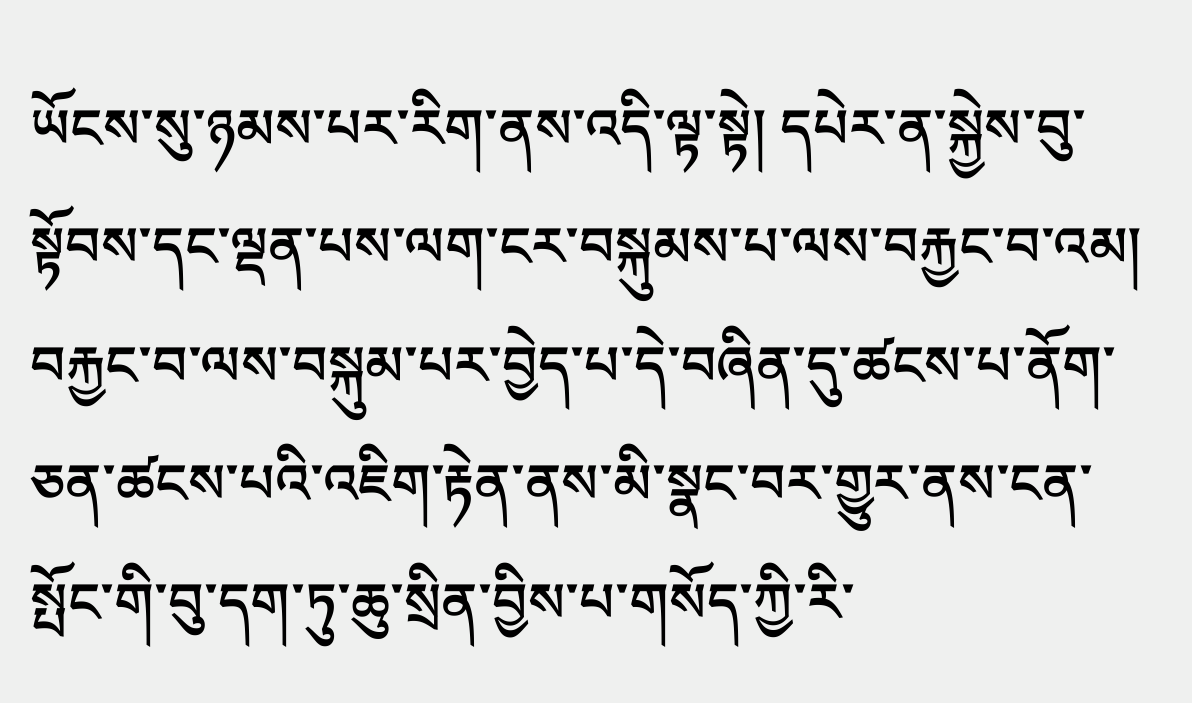ཡོངས་སུ་ཉམས་པར་རིག་ནས་འདི་ལྟ་སྟེ། དཔེར་ན་སྐྱེས་བུ་སྟོབས་དང་ལྡན་པས་ལག་ངར་བསྐུམས་པ་ལས་བརྐྱང་བ་འམ། བརྐྱང་བ་ལས་བསྐུམ་པར་བྱེད་པ་དེ་བཞིན་དུ་ཚངས་པ་ནོག་ཅན་ཚངས་པའི་འཇིག་རྟེན་ནས་མི་སྣང་བར་གྱུར་ནས་ངན་སྤོང་གི་བུ་དག་ཏུ་ཆུ་སྲིན་བྱིས་པ་གསོད་ཀྱི་རི་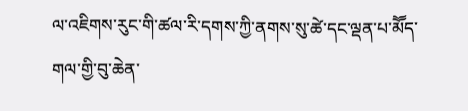ལ་འཇིགས་རུང་གི་ཚལ་རི་དགས་ཀྱི་ནགས་སུ་ཚེ་དང་ལྡན་པ་མཽད་གལ་གྱི་བུ་ཆེན་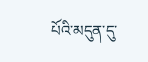པོའི་མདུན་དུ་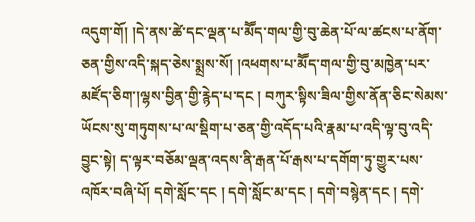འདུག་གོ། །དེ་ནས་ཚེ་དང་ལྡན་པ་མཽད་གལ་གྱི་བུ་ཆེན་པོ་ལ་ཚངས་པ་ནོག་ཅན་གྱིས་འདི་སྐད་ཅེས་སྨྲས་སོ། །འཕགས་པ་མཽད་གལ་གྱི་བུ་མཁྱེན་པར་མཛོད་ཅིག་།ལྷས་བྱིན་གྱི་རྙེད་པ་དང ། བཀུར་སྟིས་ཟིལ་གྱིས་ནོན་ཅིང་སེམས་ཡོངས་སུ་གཏུགས་པ་ལ་སྡིག་པ་ཅན་གྱི་འདོད་པའི་རྣམ་པ་འདི་ལྟ་བུ་འདི་བྱུང་སྟེ། ད་ལྟར་བཅོམ་ལྡན་འདས་ནི་རྒན་པོ་རྒས་པ་དགོག་ཏུ་གྱུར་པས་འཁོར་བཞི་པོ། དགེ་སློང་དང ། དགེ་སློང་མ་དང ། དགེ་བསྙེན་དང ། དགེ་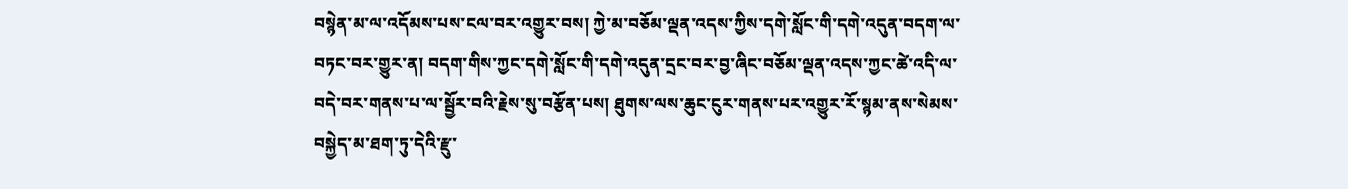བསྙེན་མ་ལ་འདོམས་པས་ངལ་བར་འགྱུར་བས། ཀྱེ་མ་བཅོམ་ལྡན་འདས་ཀྱིས་དགེ་སློང་གི་དགེ་འདུན་བདག་ལ་བཏང་བར་གྱུར་ན། བདག་གིས་ཀྱང་དགེ་སློང་གི་དགེ་འདུན་དྲང་བར་བྱ་ཞིང་བཅོམ་ལྡན་འདས་ཀྱང་ཚེ་འདི་ལ་བདེ་བར་གནས་པ་ལ་སྦྱོར་བའི་རྗེས་སུ་བརྩོན་པས། ཐུགས་ལས་ཆུང་ངུར་གནས་པར་འགྱུར་རོ་སྙམ་ནས་སེམས་བསྐྱེད་མ་ཐག་ཏུ་དེའི་རྫུ་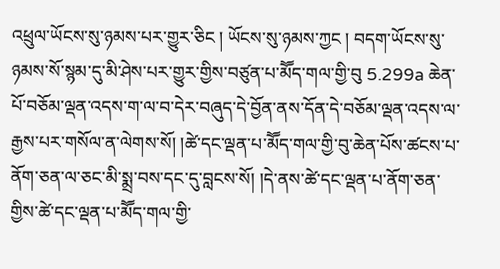འཕྲུལ་ཡོངས་སུ་ཉམས་པར་གྱུར་ཅིང ། ཡོངས་སུ་ཉམས་ཀྱང ། བདག་ཡོངས་སུ་ཉམས་སོ་སྙམ་དུ་མི་ཤེས་པར་གྱུར་གྱིས་བཙུན་པ་མཽད་གལ་གྱི་བུ 5.299a ཆེན་པོ་བཅོམ་ལྡན་འདས་ག་ལ་བ་དེར་བཞུད་དེ་བྱོན་ནས་དོན་དེ་བཅོམ་ལྡན་འདས་ལ་རྒྱས་པར་གསོལ་ན་ལེགས་སོ། །ཚེ་དང་ལྡན་པ་མཽད་གལ་གྱི་བུ་ཆེན་པོས་ཚངས་པ་ནོག་ཅན་ལ་ཅང་མི་སྨྲ་བས་དང་དུ་བླངས་སོ། །དེ་ནས་ཚེ་དང་ལྡན་པ་ནོག་ཅན་གྱིས་ཚེ་དང་ལྡན་པ་མཽད་གལ་གྱི་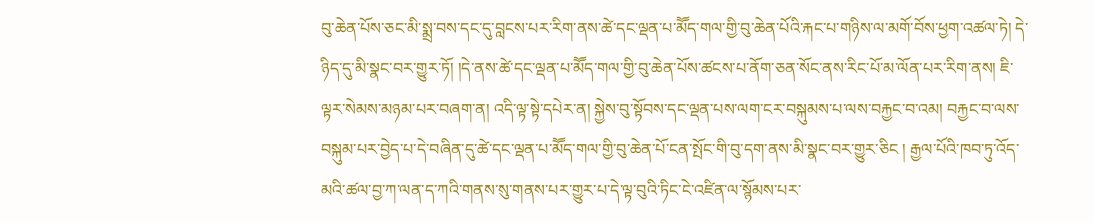བུ་ཆེན་པོས་ཅང་མི་སྨྲ་བས་དང་དུ་བླངས་པར་རིག་ནས་ཚེ་དང་ལྡན་པ་མཽད་གལ་གྱི་བུ་ཆེན་པོའི་རྐང་པ་གཉིས་ལ་མགོ་བོས་ཕྱག་འཚལ་ཏེ། དེ་ཉིད་དུ་མི་སྣང་བར་གྱུར་ཏོ། །དེ་ནས་ཚེ་དང་ལྡན་པ་མཽད་གལ་གྱི་བུ་ཆེན་པོས་ཚངས་པ་ནོག་ཅན་སོང་ནས་རིང་པོ་མ་ལོན་པར་རིག་ནས། ཇི་ལྟར་སེམས་མཉམ་པར་བཞག་ན། འདི་ལྟ་སྟེ་དཔེར་ན། སྐྱེས་བུ་སྟོབས་དང་ལྡན་པས་ལག་ངར་བསྐུམས་པ་ལས་བརྐྱང་བ་འམ། བརྐྱང་བ་ལས་བསྐུམ་པར་བྱེད་པ་དེ་བཞིན་དུ་ཚེ་དང་ལྡན་པ་མཽད་གལ་གྱི་བུ་ཆེན་པོ་ངན་སྤོང་གི་བུ་དག་ནས་མི་སྣང་བར་གྱུར་ཅིང ། རྒྱལ་པོའི་ཁབ་ཏུ་འོད་མའི་ཚལ་བྱ་ཀ་ལན་ད་ཀའི་གནས་སུ་གནས་པར་གྱུར་པ་དེ་ལྟ་བུའི་ཏིང་ངེ་འཛིན་ལ་སྙོམས་པར་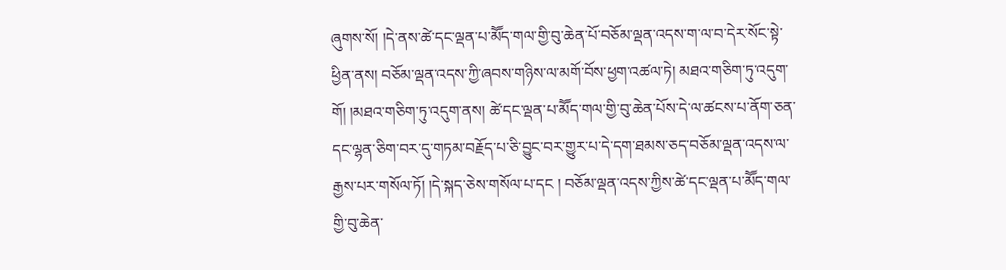ཞུགས་སོ། །དེ་ནས་ཚེ་དང་ལྡན་པ་མཽད་གལ་གྱི་བུ་ཆེན་པོ་བཅོམ་ལྡན་འདས་ག་ལ་བ་དེར་སོང་སྟེ་ཕྱིན་ནས། བཅོམ་ལྡན་འདས་ཀྱི་ཞབས་གཉིས་ལ་མགོ་བོས་ཕྱག་འཚལ་ཏེ། མཐའ་གཅིག་ཏུ་འདུག་གོ། །མཐའ་གཅིག་ཏུ་འདུག་ནས། ཚེ་དང་ལྡན་པ་མཽད་གལ་གྱི་བུ་ཆེན་པོས་དེ་ལ་ཚངས་པ་ནོག་ཅན་དང་ལྷན་ཅིག་བར་དུ་གཏམ་བརྗོད་པ་ཅི་བྱུང་བར་གྱུར་པ་དེ་དག་ཐམས་ཅད་བཅོམ་ལྡན་འདས་ལ་རྒྱས་པར་གསོལ་ཏོ། །དེ་སྐད་ཅེས་གསོལ་པ་དང ། བཅོམ་ལྡན་འདས་ཀྱིས་ཚེ་དང་ལྡན་པ་མཽད་གལ་གྱི་བུ་ཆེན་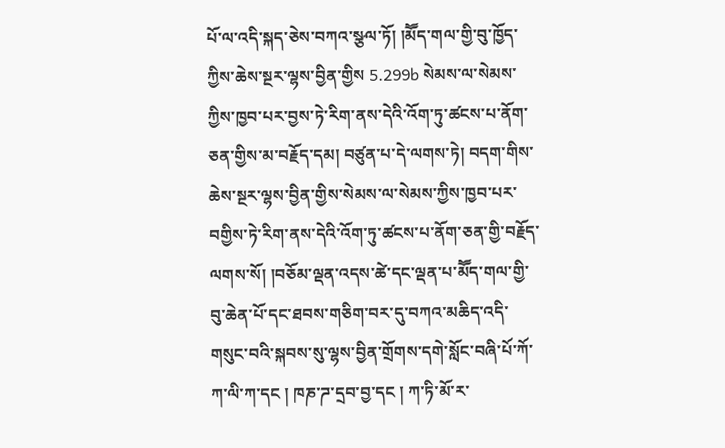པོ་ལ་འདི་སྐད་ཅེས་བཀའ་སྩལ་ཏོ། །མཽད་གལ་གྱི་བུ་ཁྱོད་ཀྱིས་ཆེས་སྔར་ལྷས་བྱིན་གྱིས 5.299b སེམས་ལ་སེམས་ཀྱིས་ཁྱབ་པར་བྱས་ཏེ་རིག་ནས་དེའི་འོག་ཏུ་ཚངས་པ་ནོག་ཅན་གྱིས་མ་བརྗོད་དམ། བཙུན་པ་དེ་ལགས་ཏེ། བདག་གིས་ཆེས་སྔར་ལྷས་བྱིན་གྱིས་སེམས་ལ་སེམས་ཀྱིས་ཁྱབ་པར་བགྱིས་ཏེ་རིག་ནས་དེའི་འོག་ཏུ་ཚངས་པ་ནོག་ཅན་གྱི་བརྗོད་ལགས་སོ། །བཅོམ་ལྡན་འདས་ཚེ་དང་ལྡན་པ་མཽད་གལ་གྱི་བུ་ཆེན་པོ་དང་ཐབས་གཅིག་བར་དུ་བཀའ་མཆིད་འདི་གསུང་བའི་སྐབས་སུ་ལྷས་བྱིན་གྲོགས་དགེ་སློང་བཞི་པོ་ཀོ་ཀ་ལི་ཀ་དང ། ཁཎ་ཌ་དྲབ་བྱ་དང ། ཀ་ཏི་མོ་ར་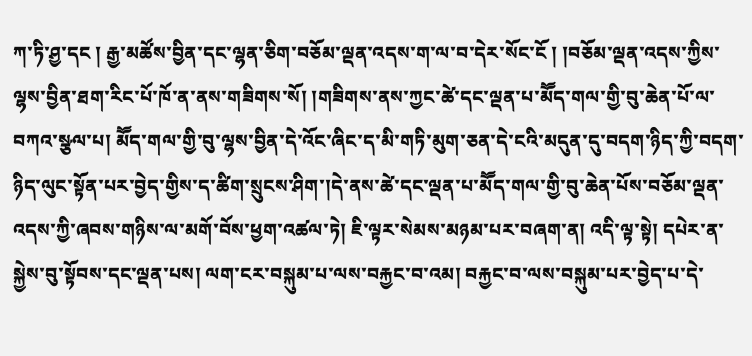ཀ་ཏི་ཤྱ་དང ། རྒྱ་མཚོས་བྱིན་དང་ལྷན་ཅིག་བཅོམ་ལྡན་འདས་ག་ལ་བ་དེར་སོང་ངོ ། །བཅོམ་ལྡན་འདས་ཀྱིས་ལྷས་བྱིན་ཐག་རིང་པོ་ཁོ་ན་ནས་གཟིགས་སོ། །གཟིགས་ནས་ཀྱང་ཚེ་དང་ལྡན་པ་མཽད་གལ་གྱི་བུ་ཆེན་པོ་ལ་བཀའ་སྩལ་པ། མཽད་གལ་གྱི་བུ་ལྷས་བྱིན་དེ་འོང་ཞིང་ད་མི་གཏི་མུག་ཅན་དེ་ངའི་མདུན་དུ་བདག་ཉིད་ཀྱི་བདག་ཉིད་ལུང་སྟོན་པར་བྱེད་གྱིས་ད་ཚིག་སྲུངས་ཤིག་།དེ་ནས་ཚེ་དང་ལྡན་པ་མཽད་གལ་གྱི་བུ་ཆེན་པོས་བཅོམ་ལྡན་འདས་ཀྱི་ཞབས་གཉིས་ལ་མགོ་བོས་ཕྱག་འཚལ་ཏེ། ཇི་ལྟར་སེམས་མཉམ་པར་བཞག་ན། འདི་ལྟ་སྟེ། དཔེར་ན་སྐྱེས་བུ་སྟོབས་དང་ལྡན་པས། ལག་ངར་བསྐུམ་པ་ལས་བརྐྱང་བ་འམ། བརྐྱང་བ་ལས་བསྐུམ་པར་བྱེད་པ་དེ་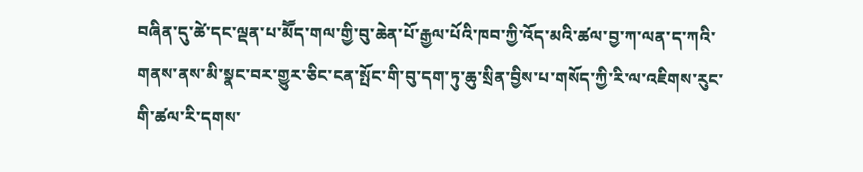བཞིན་དུ་ཚེ་དང་ལྡན་པ་མཽད་གལ་གྱི་བུ་ཆེན་པོ་རྒྱལ་པོའི་ཁབ་ཀྱི་འོད་མའི་ཚལ་བྱ་ཀ་ལན་ད་ཀའི་གནས་ནས་མི་སྣང་བར་གྱུར་ཅིང་ངན་སྤོང་གི་བུ་དག་ཏུ་ཆུ་སྲིན་བྱིས་པ་གསོད་ཀྱི་རི་ལ་འཇིགས་རུང་གི་ཚལ་རི་དགས་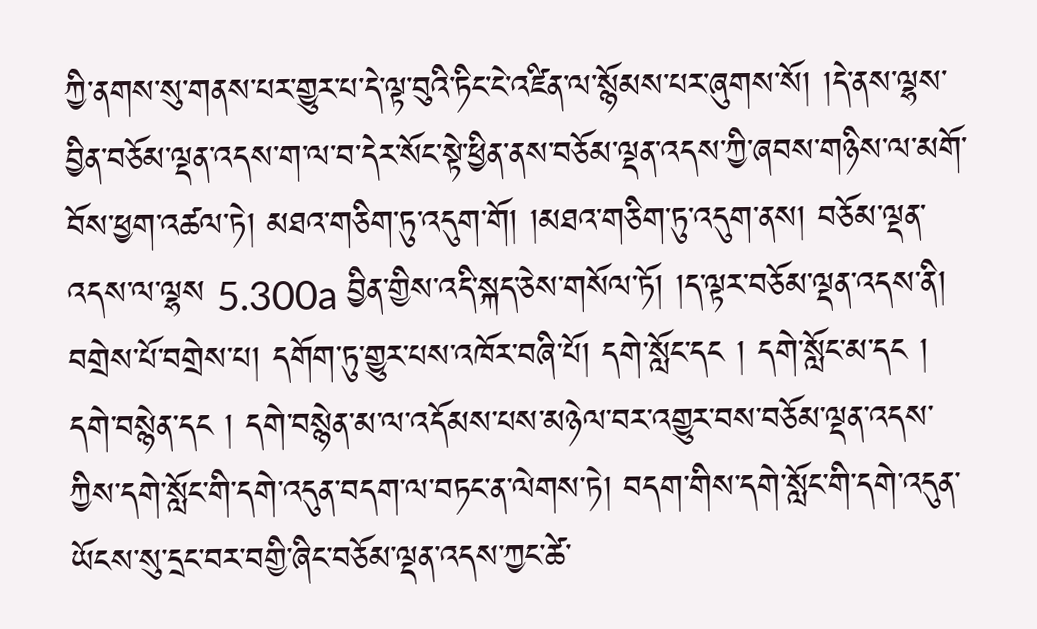ཀྱི་ནགས་སུ་གནས་པར་གྱུར་པ་དེ་ལྟ་བུའི་ཏིང་ངེ་འཛིན་ལ་སྙོམས་པར་ཞུགས་སོ། །དེ་ནས་ལྷས་བྱིན་བཅོམ་ལྡན་འདས་ག་ལ་བ་དེར་སོང་སྟེ་ཕྱིན་ནས་བཅོམ་ལྡན་འདས་ཀྱི་ཞབས་གཉིས་ལ་མགོ་བོས་ཕྱག་འཚལ་ཏེ། མཐའ་གཅིག་ཏུ་འདུག་གོ། །མཐའ་གཅིག་ཏུ་འདུག་ནས། བཅོམ་ལྡན་འདས་ལ་ལྷས 5.300a བྱིན་གྱིས་འདི་སྐད་ཅེས་གསོལ་ཏོ། །ད་ལྟར་བཅོམ་ལྡན་འདས་ནི། བགྲེས་པོ་བགྲེས་པ། དགོག་ཏུ་གྱུར་པས་འཁོར་བཞི་པོ། དགེ་སློང་དང ། དགེ་སློང་མ་དང ། དགེ་བསྙེན་དང ། དགེ་བསྙེན་མ་ལ་འདོམས་པས་མཉེལ་བར་འགྱུར་བས་བཅོམ་ལྡན་འདས་ཀྱིས་དགེ་སློང་གི་དགེ་འདུན་བདག་ལ་བཏང་ན་ལེགས་ཏེ། བདག་གིས་དགེ་སློང་གི་དགེ་འདུན་ཡོངས་སུ་དྲང་བར་བགྱི་ཞིང་བཅོམ་ལྡན་འདས་ཀྱང་ཚེ་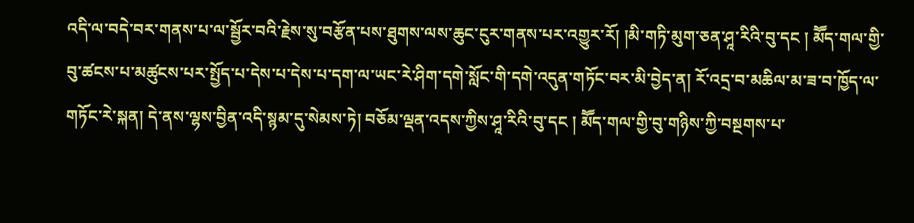འདི་ལ་བདེ་བར་གནས་པ་ལ་སྦྱོར་བའི་རྗེས་སུ་བརྩོན་པས་ཐུགས་ལས་ཆུང་ངུར་གནས་པར་འགྱུར་རོ། །མི་གཏི་མུག་ཅན་ཤཱ་རིའི་བུ་དང ། མཽད་གལ་གྱི་བུ་ཚངས་པ་མཚུངས་པར་སྤྱོད་པ་དེས་པ་དེས་པ་དག་ལ་ཡང་རེ་ཤིག་དགེ་སློང་གི་དགེ་འདུན་གཏོང་བར་མི་བྱེད་ན། རོ་འདྲ་བ་མཆིལ་མ་ཟ་བ་ཁྱོད་ལ་གཏོང་རེ་སྐན། དེ་ནས་ལྷས་བྱིན་འདི་སྙམ་དུ་སེམས་ཏེ། བཅོམ་ལྡན་འདས་ཀྱིས་ཤཱ་རིའི་བུ་དང ། མཽད་གལ་གྱི་བུ་གཉིས་ཀྱི་བསྔགས་པ་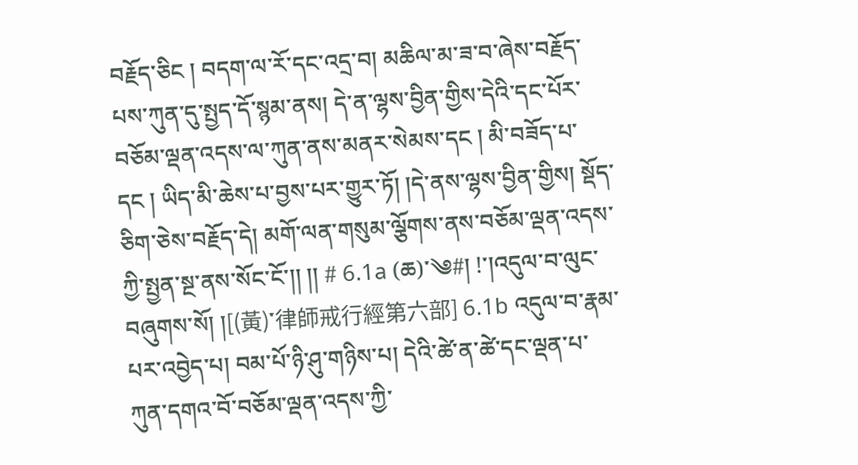བརྗོད་ཅིང ། བདག་ལ་རོ་དང་འདྲ་བ། མཆིལ་མ་ཟ་བ་ཞེས་བརྗོད་པས་ཀུན་དུ་སྤྱད་དོ་སྙམ་ནས། དེ་ན་ལྷས་བྱིན་གྱིས་དེའི་དང་པོར་བཅོམ་ལྡན་འདས་ལ་ཀུན་ནས་མནར་སེམས་དང ། མི་བཟོད་པ་དང ། ཡིད་མི་ཆེས་པ་བྱས་པར་གྱུར་ཏོ། །དེ་ནས་ལྷས་བྱིན་གྱིས། སྡོད་ཅིག་ཅེས་བརྗོད་དེ། མགོ་ལན་གསུམ་ལྕོགས་ནས་བཅོམ་ལྡན་འདས་ཀྱི་སྤྱན་སྔ་ནས་སོང་ངོ་།། །། # 6.1a (ཆ)་༄#། !་།འདུལ་བ་ལུང་བཞུགས་སོ། །[(黃)་律師戒行經第六部] 6.1b འདུལ་བ་རྣམ་པར་འབྱེད་པ། བམ་པོ་ཉི་ཤུ་གཉིས་པ། དེའི་ཚེ་ན་ཚེ་དང་ལྡན་པ་ཀུན་དགའ་བོ་བཅོམ་ལྡན་འདས་ཀྱི་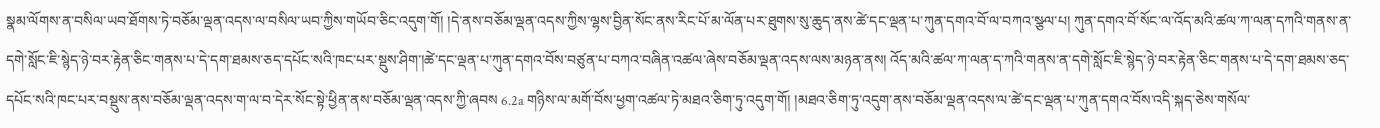སྣམ་ལོགས་ན་བསིལ་ཡབ་ཐོགས་ཏེ་བཅོམ་ལྡན་འདས་ལ་བསིལ་ཡབ་ཀྱིས་གཡོབ་ཅིང་འདུག་གོ། །དེ་ནས་བཅོམ་ལྡན་འདས་ཀྱིས་ལྷས་བྱིན་སོང་ནས་རིང་པོ་མ་ལོན་པར་ཐུགས་སུ་ཆུད་ནས་ཚེ་དང་ལྡན་པ་ཀུན་དགའ་བོ་ལ་བཀའ་སྩལ་པ། ཀུན་དགའ་བོ་སོང་ལ་འོད་མའི་ཚལ་ཀ་ལན་དཀའི་གནས་ན་དགེ་སློང་ཇི་སྙེད་ཉེ་བར་རྟེན་ཅིང་གནས་པ་དེ་དག་ཐམས་ཅད་དཔོང་སའི་ཁང་པར་སྡུས་ཤིག་།ཚེ་དང་ལྡན་པ་ཀུན་དགའ་བོས་བཙུན་པ་བཀའ་བཞིན་འཚལ་ཞེས་བཅོམ་ལྡན་འདས་ལས་མཉན་ནས། འོད་མའི་ཚལ་ཀ་ལན་ད་ཀའི་གནས་ན་དགེ་སློང་ཇི་སྙེད་ཉེ་བར་རྟེན་ཅིང་གནས་པ་དེ་དག་ཐམས་ཅད་དཔོང་སའི་ཁང་པར་བསྡུས་ནས་བཅོམ་ལྡན་འདས་ག་ལ་བ་དེར་སོང་སྟེ་ཕྱིན་ནས་བཅོམ་ལྡན་འདས་ཀྱི་ཞབས 6.2a གཉིས་ལ་མགོ་བོས་ཕྱག་འཚལ་ཏེ་མཐའ་ཅིག་ཏུ་འདུག་གོ། །མཐའ་ཅིག་ཏུ་འདུག་ནས་བཅོམ་ལྡན་འདས་ལ་ཚེ་དང་ལྡན་པ་ཀུན་དགའ་བོས་འདི་སྐད་ཅེས་གསོལ་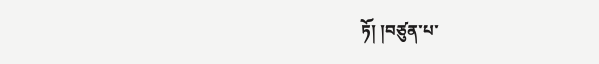ཏོ། །བཙུན་པ་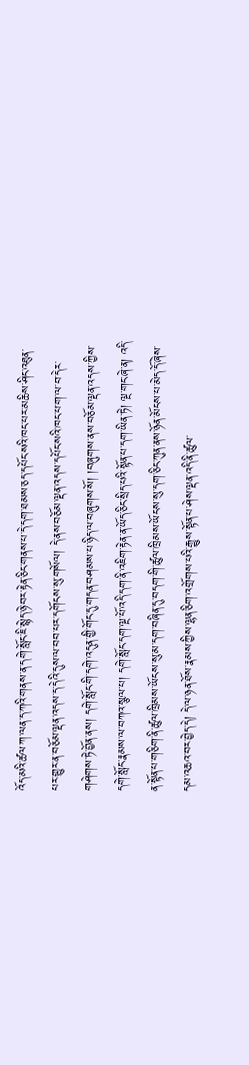འོད་མའི་ཚལ་ཀ་ལན་ད་ཀའི་གནས་ན་དགེ་སློང་ཇི་སྙེད་ཉེ་བར་རྟེན་ཅིང་གནས་པ་དེ་དག་ཐམས་ཅད་དཔོང་སའི་ཁང་པར་མཆིས་ཤིང་འཐུན་པར་གྱུར་ན་བཅོམ་ལྡན་འདས་ད་དེའི་དུས་ལ་བབ་པར་དགོངས་སུ་གསོལ། དེ་ནས་བཅོམ་ལྡན་འདས་དཔོང་སའི་ཁང་པ་ག་ལ་བ་དེར་གཤེགས་ཏེ་བྱོན་ནས། དགེ་སློང་གི་དགེ་འདུན་གྱི་གོང་དུ་གདན་བཤམས་པ་ཉིད་ལ་བཞུགས་སོ། །བཞུགས་ནས་བཅོམ་ལྡན་འདས་ཀྱིས་དགེ་སློང་རྣམས་ལ་བཀའ་སྩལ་པ། དགེ་སློང་དག་ལྔ་པོ་འདི་དག་ནི་འཇིག་རྟེན་ན་ཡོད་ཅིང་སྲིད་པའི་སྟོན་པ་དག་ཡིན་ཏེ། ལྔ་གང་ཞེ་ན། འདི་ན་སྟོན་པ་གཅིག་ནི་ཚུལ་ཁྲིམས་ཡོངས་སུ་མ་དག་བཞིན་དུ་བདག་གི་ཚུལ་ཁྲིམས་ཡོངས་སུ་དག་ཅིང་ཀུན་ནས་ཉོན་མོངས་པ་མེད་དོ་ཞེས་དམ་འཆའ་བར་བྱེད་དེ། དེ་ལ་ཉན་ཐོས་རྣམས་ཀྱིས་ལྷན་ཅིག་འགྲོགས་པའི་རྒྱུས་སྟོན་པ་ཤེས་ལྡན་འདི་ནི་ཚུལ་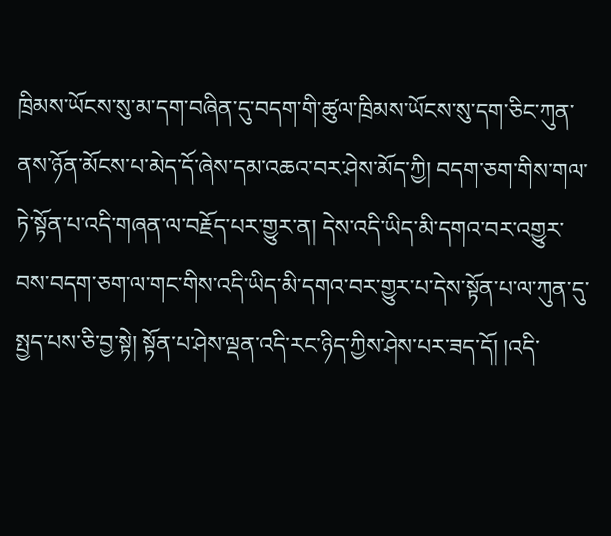ཁྲིམས་ཡོངས་སུ་མ་དག་བཞིན་དུ་བདག་གི་ཚུལ་ཁྲིམས་ཡོངས་སུ་དག་ཅིང་ཀུན་ནས་ཉོན་མོངས་པ་མེད་དོ་ཞེས་དམ་འཆའ་བར་ཤེས་མོད་ཀྱི། བདག་ཅག་གིས་གལ་ཏེ་སྟོན་པ་འདི་གཞན་ལ་བརྗོད་པར་གྱུར་ན། དེས་འདི་ཡིད་མི་དགའ་བར་འགྱུར་བས་བདག་ཅག་ལ་གང་གིས་འདི་ཡིད་མི་དགའ་བར་གྱུར་པ་དེས་སྟོན་པ་ལ་ཀུན་དུ་སྤྱད་པས་ཅི་བྱ་སྟེ། སྟོན་པ་ཤེས་ལྡན་འདི་རང་ཉིད་ཀྱིས་ཤེས་པར་ཟད་དོ། །འདི་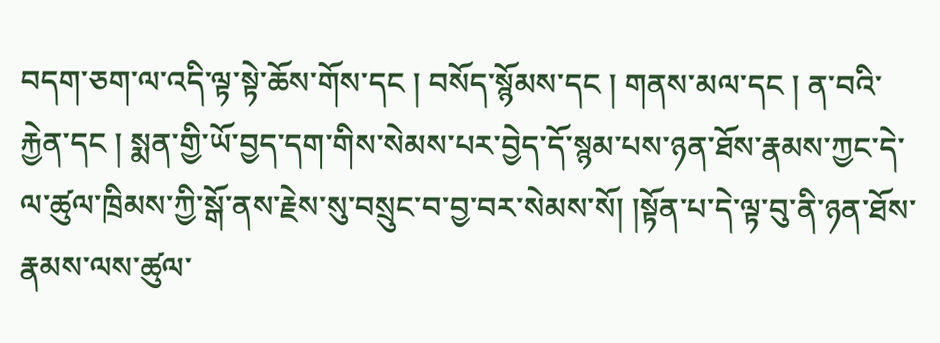བདག་ཅག་ལ་འདི་ལྟ་སྟེ་ཆོས་གོས་དང ། བསོད་སྙོམས་དང ། གནས་མལ་དང ། ན་བའི་རྐྱེན་དང ། སྨན་གྱི་ཡོ་བྱད་དག་གིས་སེམས་པར་བྱེད་དོ་སྙམ་པས་ཉན་ཐོས་རྣམས་ཀྱང་དེ་ལ་ཚུལ་ཁྲིམས་ཀྱི་སྒོ་ནས་རྗེས་སུ་བསྲུང་བ་བྱ་བར་སེམས་སོ། །སྟོན་པ་དེ་ལྟ་བུ་ནི་ཉན་ཐོས་རྣམས་ལས་ཚུལ་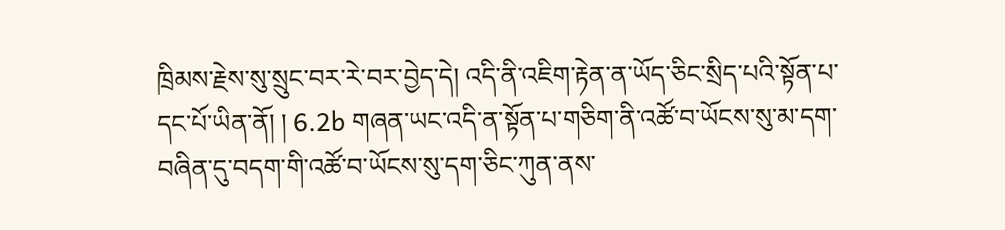ཁྲིམས་རྗེས་སུ་སྲུང་བར་རེ་བར་བྱེད་དེ། འདི་ནི་འཇིག་རྟེན་ན་ཡོད་ཅིང་སྲིད་པའི་སྟོན་པ་དང་པོ་ཡིན་ནོ། ། 6.2b གཞན་ཡང་འདི་ན་སྟོན་པ་གཅིག་ནི་འཚོ་བ་ཡོངས་སུ་མ་དག་བཞིན་དུ་བདག་གི་འཚོ་བ་ཡོངས་སུ་དག་ཅིང་ཀུན་ནས་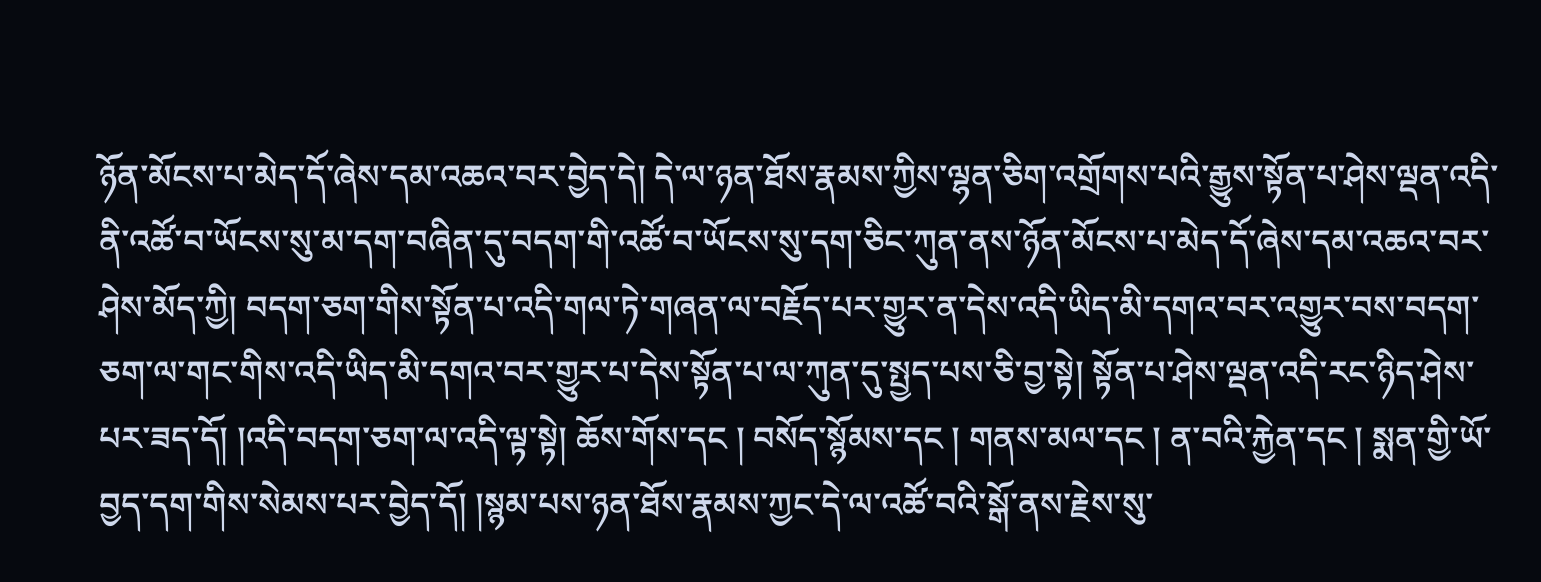ཉོན་མོངས་པ་མེད་དོ་ཞེས་དམ་འཆའ་བར་བྱེད་དེ། དེ་ལ་ཉན་ཐོས་རྣམས་ཀྱིས་ལྷན་ཅིག་འགྲོགས་པའི་རྒྱུས་སྟོན་པ་ཤེས་ལྡན་འདི་ནི་འཚོ་བ་ཡོངས་སུ་མ་དག་བཞིན་དུ་བདག་གི་འཚོ་བ་ཡོངས་སུ་དག་ཅིང་ཀུན་ནས་ཉོན་མོངས་པ་མེད་དོ་ཞེས་དམ་འཆའ་བར་ཤེས་མོད་ཀྱི། བདག་ཅག་གིས་སྟོན་པ་འདི་གལ་ཏེ་གཞན་ལ་བརྗོད་པར་གྱུར་ན་དེས་འདི་ཡིད་མི་དགའ་བར་འགྱུར་བས་བདག་ཅག་ལ་གང་གིས་འདི་ཡིད་མི་དགའ་བར་གྱུར་པ་དེས་སྟོན་པ་ལ་ཀུན་དུ་སྤྱད་པས་ཅི་བྱ་སྟེ། སྟོན་པ་ཤེས་ལྡན་འདི་རང་ཉིད་ཤེས་པར་ཟད་དོ། །འདི་བདག་ཅག་ལ་འདི་ལྟ་སྟེ། ཆོས་གོས་དང ། བསོད་སྙོམས་དང ། གནས་མལ་དང ། ན་བའི་རྐྱེན་དང ། སྨན་གྱི་ཡོ་བྱད་དག་གིས་སེམས་པར་བྱེད་དོ། །སྙམ་པས་ཉན་ཐོས་རྣམས་ཀྱང་དེ་ལ་འཚོ་བའི་སྒོ་ནས་རྗེས་སུ་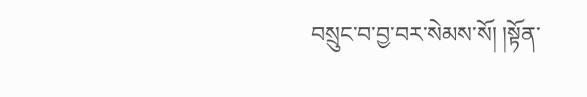བསྲུང་བ་བྱ་བར་སེམས་སོ། །སྟོན་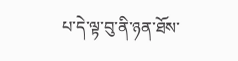པ་དེ་ལྟ་བུ་ནི་ཉན་ཐོས་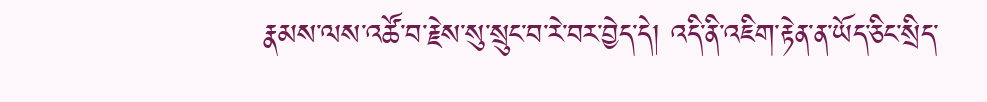རྣམས་ལས་འཚོ་བ་རྗེས་སུ་སྲུང་བ་རེ་བར་བྱེད་དེ། འདི་ནི་འཇིག་རྟེན་ན་ཡོད་ཅིང་སྲིད་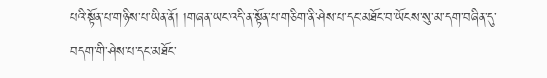པའི་སྟོན་པ་གཉིས་པ་ཡིན་ནོ། །གཞན་ཡང་འདི་ན་སྟོན་པ་གཅིག་ནི་ཤེས་པ་དང་མཐོང་བ་ཡོངས་སུ་མ་དག་བཞིན་དུ་བདག་གི་ཤེས་པ་དང་མཐོང་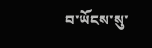བ་ཡོངས་སུ་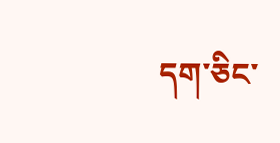དག་ཅིང་